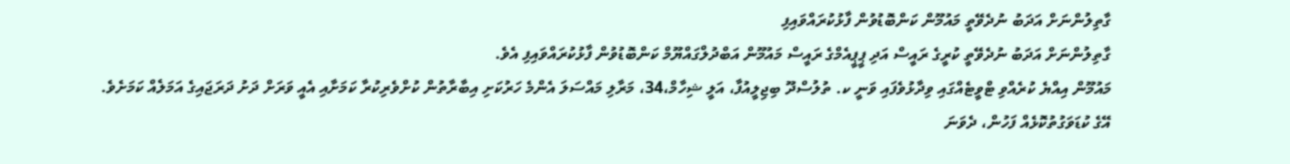ގާތިލުންނަށް އަދަބު ނުދެވޭތީ މައުމޫން ކަންބޮޑުވުން ފާޅުކުރައްވައިފި
ގާތިލުންނަށް އަދަބު ނުދެވޭތީ ކުރީގެ ރައީސް އަދި ޕީޕީއެމްގެ ރައީސް މައުމޫން އަބްދުލްގައްޔޫމް ކަންބޮޑުވުން ފާޅުކުރައްވައިފި އެވެ.
މައުމޫން އިއްޔެ ކުރެއްވި ޓްވީޓެއްގައި ވިދާޅުވެފައި ވަނީ ކ. ތުލުސްދޫ ބިޖިލީއުފާ، އަލީ ޝިހާމް،34، މަރާލި މައްސަލަ އެންމެ ހަރުކަށި އިބާރާތުން ކުށްވެރިކުރާ ކަމަށާއި އެއީ ވަރަށް ދަށު ދަރަޖައިގެ އަމަލެއް ކަމަށެވެ.
އޭގެ ކުޑަވަގުތުކޮޅެއް ފަހުން، ދެވަނަ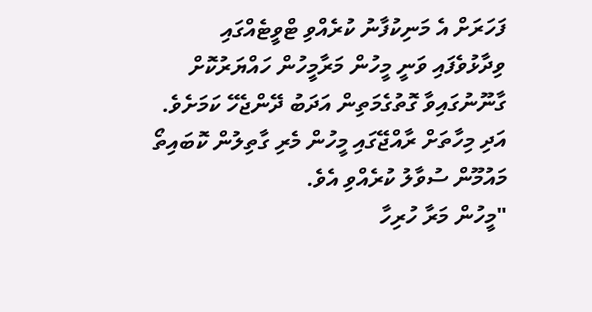ފަހަރަށް އެ މަނިކުފާނު ކުރެއްވި ޓްވީޓެއްގައި ވިދާޅުވެފައި ވަނީ މީހުން މަރާމީހުން ހައްޔަރުކޮށް ގާނޫނުގައިވާ ގޮތުގެމަތިން އަދަބު ދޭންޖެހޭ ކަމަށެވެ. އަދި މިހާތަށް ރާއްޖޭގައި މީހުން މެރި ގާތިލުން ކޮބައިތޯ މައުމޫން ސުވާލު ކުރެއްވި އެވެ.
"މީހުން މަރާ ހުރިހާ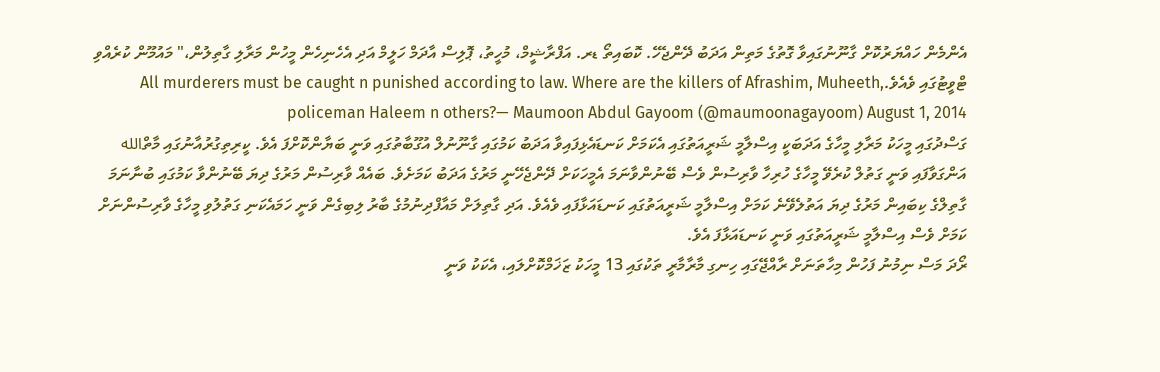އެންމެން ހައްޔަރުކޮށް ގާނޫނުގައިވާ ގޮތުގެ މަތިން އަދަބު ދޭންޖެހޭ. ކޮބައިތޯ ޑރ. އަފްރާޝީމް، މުހީތު، ޕޮލިސް އާދަމް ހަލީމް އަދި އެހެނިހެން މީހުން މަރާލި ގާތިލުން،" މައުމޫން ކުރެއްވި ޓްވީޓުގައި ވެއެވެ.All murderers must be caught n punished according to law. Where are the killers of Afrashim, Muheeth, policeman Haleem n others?— Maumoon Abdul Gayoom (@maumoonagayoom) August 1, 2014
ގަސްދުގައި މީހަކު މަރާލި މީހާގެ އަދަބަކީ އިސްލާމީ ޝަރީއަތުގައި އެކަމަށް ކަނޑައެޅިފައިވާ އަދަބު ކަމުގައި ގާނޫނުލް އުގޫބާތުގައި ވަނީ ބަޔާންކޮށްފަ އެވެ. ކީރިތިގުރުއާނުގައި މާތްالله އަންގަވާފައި ވަނީ ގަތުލް ކުރެވޭ މީހާގެ ހުރިހާ ވާރިސުން ވެސް ބޭނުންވާނަމަ އެމީހަކަށް ދޭންޖެހޭނީ މަރުގެ އަދަބު ކަމަށެވެ. ބައެއް ވާރިސުން މަރުގެ ދިޔަ ބޭނުންވާ ކަމުގައި ބުނާނަމަ ގާތިލްގެ ކިބައިން މަރުގެ ދިޔަ އަތުލެވޭނެ ކަމަށް އިސްލާމީ ޝަރީއަތުގައި ކަނޑައަޅާފައި ވެއެވެ. އަދި ގާތިލަށް މައާފްދިނުމުގެ ބާރު ލިބިގެން ވަނީ ހަމައެކަނި ގަތުލުވި މީހާގެ ވާރިސުންނަށް ކަމަށް ވެސް އިސްލާމީ ޝަރީއަތުގައި ވަނީ ކަނޑައަޅާފަ އެވެ.
ރޯދަ މަސް ނިމުނު ފަހުން މިހާތަނަށް ރާއްޖޭގައި ހިނގި މާރާމާރީ ތަކުގައި 13 މީހަކު ޒަޚަމްކޮށްލައި، އެކަކު ވަނީ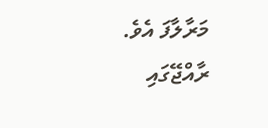މަރާލާފަ އެވެ.
ރާއްޖޭގައި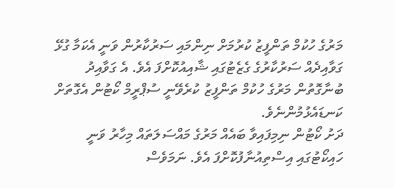މަރުގެ ހުކުމް ތަންފީޒު ކުރުމަށް ނިންމައި ސަރުކާރުން ވަނީ އެކަމާ ގުޅޭ ގަވާއިދެއް ސަރުކާރުގެ ގެޒެޓުގައި ޝާއިއުކޮށްފަ އެވެ. އެ ގަވާއިދު ބުނާގޮތުން މަރުގެ ހުކުމް ތަންފީޒު ކުރެވޭނީ ސުޕްރީމް ކޯޓުން އެގޮތަށް ކަނޑައެޅުމުންނެވެ.
ދަށު ކޯޓުން ނިމިފައިވާ ބައެއް މަރުގެ މައްސަލަތައް މިހާރު ވަނީ ހައިކޯޓުގައި އިސްތިއުނާފުކޮށްފަ އެވެ. ނަމަވެސް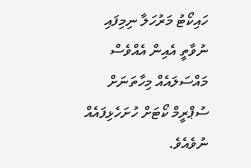ހައިކޯޓު މަރުހަލާ ނިމިފައި ނުވާތީ އެއިން އެއްވެސް މައްސަލައެއް މިހާތަނަށް ސުޕްރީމް ކޯޓަށް ހުށަހެޅިފައެއް ނުވެއެވެ.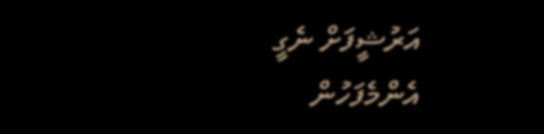އަރުޝީފަށް ނެގީ
އެންމެފަހުން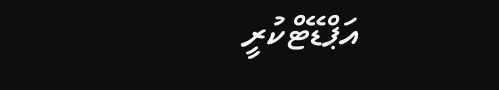އަޕްޑޭޓްކުރީ